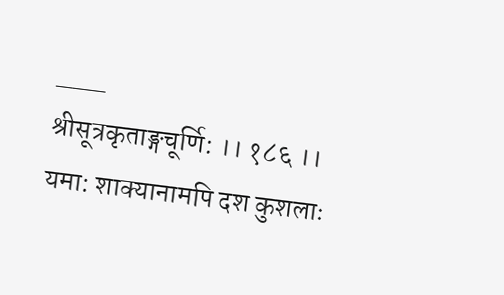___
श्रीसूत्रकृताङ्गचूर्णि: ।। १८६ ।।
यमा: शाक्यानामपि दश कुशलाः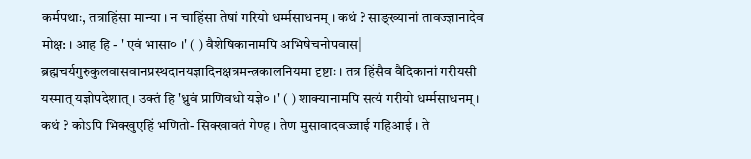कर्मपथाः, तत्राहिंसा मान्या । न चाहिंसा तेषां गरियो धर्म्मसाधनम् । कथं ? साङ्ख्यानां तावज्ज्ञानादेव मोक्ष: । आह हि - ' एवं भासा० ।' ( ) वैशेषिकानामपि अभिषेचनोपवास| ब्रह्मचर्यगुरुकुलवासवानप्रस्थदानयज्ञादिनक्षत्रमन्त्रकालनियमा दृष्टाः । तत्र हिंसैव वैदिकानां गरीयसी यस्मात् यज्ञोपदेशात् । उक्तं हि 'ध्रुवं प्राणिवधो यज्ञे० ।' ( ) शाक्यानामपि सत्यं गरीयो धर्म्मसाधनम् । कथं ? कोऽपि भिक्खुएहिं भणितो- सिक्खावतं गेण्ह । तेण मुसावादवज्जाई गहिआई । ते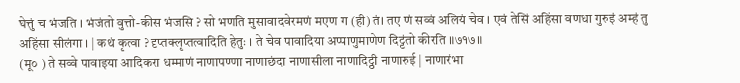घेत्तुं च भंजति । भंजंतो वुत्तो-कीस भंजसि ? सो भणति मुसावादवेरमणं मएण ग (ही) तं। तए णं सव्वं अलियं चेव । एवं तेसिं अहिंसा वणधा गुरुइं अम्हं तु अहिंसा सीलंगा । | कथं कृत्वा ? दृप्तक्लृप्तत्वादिति हेतुः । ते चेव पावादिया अप्पाणुमाणेण दिट्टंतो कीरति ॥७१७॥
(मू० ) ते सव्वे पावाइया आदिकरा धम्माणं नाणापण्णा नाणाछंदा नाणासीला नाणादिट्ठी नाणारुई | नाणारंभा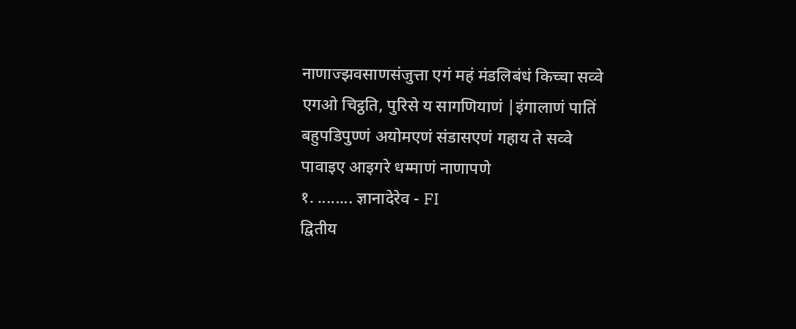नाणाज्झवसाणसंजुत्ता एगं महं मंडलिबंधं किच्चा सव्वे एगओ चिट्ठति, पुरिसे य सागणियाणं |इंगालाणं पातिं बहुपडिपुण्णं अयोमएणं संडासएणं गहाय ते सव्वे पावाइए आइगरे धम्माणं नाणापणे
१. ........ ज्ञानादेरेव - FI
द्वितीय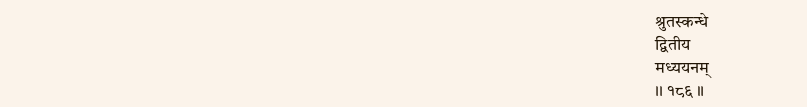श्रुतस्कन्धे
द्वितीय
मध्ययनम्
।। १८६ ॥